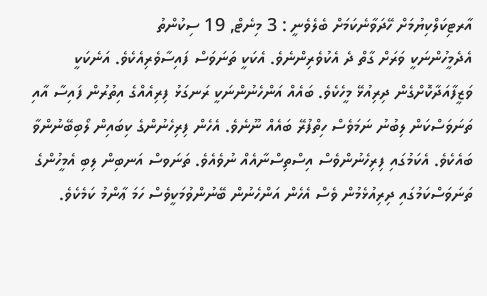އާރޓިކަލްކިޔުމަށް ހޭދަވާނެކަމަށް ބެލެވެނީ : 3 މިނެޓް, 19 ސިކުންތު
އެދެމީހުންނަކީ ވަރަށް ގާތް ދެ އެކުވެރިންނެވެ. އެކަކީ ތަނަވަސް ފައިސާވެރިއެކެވެ. އަނެކަކީ ވަޒީފާއަދާކޮށްގެން ދިރިއުޅޭ މީހެކެވެ. ބައެއް އަންހެނުންނަކީ ރަނގަޅު ފިރިއެއްގެ އިތުރުން ފައިސާ އާއި ތަނަވަސްކަން ލިބުނު ނަމަވެސް ހިތްފުރޭ ބައެއް ނޫނެވެ. އެހެން ފިރިހެނުންގެ ކިބައިން ލޯބިބޭނުންވާ ބައެކެވެ. އެކަމުގައި ފިރިހެނުންވެސް އިސްތިސްނާއެއް ނުވެއެވެ. ތަނަވސް އަނބިން ލިބި އެމީހުންގެ ތަނަވަސްކަމުގައި ދިރިއުޅެމުން ވެސް އެހެން އަންހެނުން ބޭނުންވުމަކީވެސް ހަމަ ޢާންމު ކަމެކެވެ.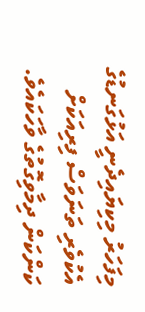މިފަހަރު މިކިޔައިދެނީ އަޅުގަނޑުގެ އެކުވެރި ތަނަވަސް ފިރިއަކަށް ކަންކަން ދިމާވިގޮތުގެ ވާހަކައެވެ.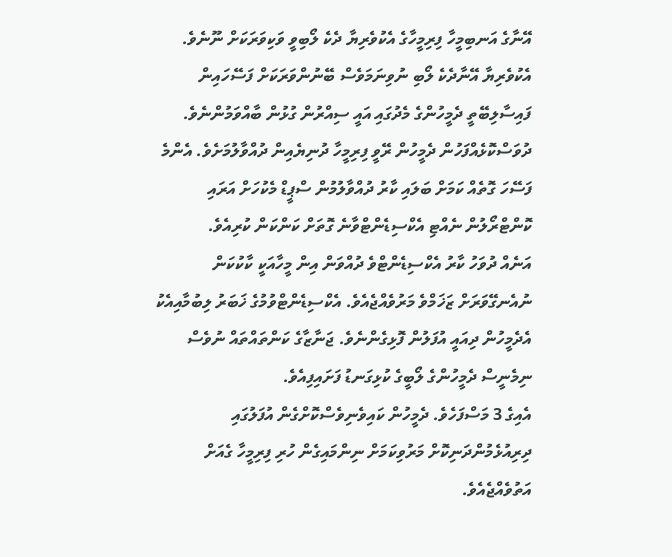އޭނާގެ އަނބިމީހާ ފިރިމީހާގެ އެކުވެރިޔާ ދެކެ ލޯބިވީ ވަކިވަރަކަށް ނޫނެވެ. އެކުވެރިޔާ އޭނާދެކެ ލޯބި ނުވިނަމަވެސް ބޭނުންވަރަކަށް ފަސޭހައިން ފައިސާލިބޭތީ ދެމީހުންގެ މެދުގައި އައީ ސިއްރުން ގުޅުން ބާއްވަމުންނެވެ.
ދުވަސްކޮޅެއްފަހުން ދެމީހުން ރޭވީ ފިރިމީހާ ދުނިޔެއިން ދުއްވާލުމަށެވެ. އެންމެ ފަސޭހަ ގޮތެއް ކަމަށް ބަލައި ކާރު ދުއްވާލުމުން ސްޕީޑް މެކުހަށް އަރައި ކޮންޓްރޯލުން ނެއްޓި އެކްސިޑެންޓްވާނެ ގޮތަށް ކަންކަން ކުރިއެވެ.
އަނެއް ދުވަހު ކާރު އެކްސިޑެންޓްވެ ދުއްވަން އިން މީހާއަކީ ކާކުކަން ނުއެނގޭވަރަށް ޒަޚަމްވެ މަރުވެއްޖެއެވެ. އެކްސިޑެންޓްވުމުގެ ޚަބަރު ލިބުމާއިއެކު އެދެމީހުން ދިއައީ އުފަލުން ފޮޅިގެންނެވެ. ޖަނާޒާގެ ކަންތައްތައް ނުވެސް ނިމެނީސް ދެމީހުންގެ ލޯބީގެ ކުޅިގަނޑު ފަށައިފިއެވެ.
އެއިގެ 3 މަސްފަހެވެ. ދެމީހުން ކައިވެނިވެސްކޮށްގެން އުފަލުގައި ދިރިއުޅެމުންދަނިކޮށް މަރުވިކަމަށް ނިންމައިގެން ހުރި ފިރިމީހާ ގެއަށް އަތުވެއްޖެއެވެ.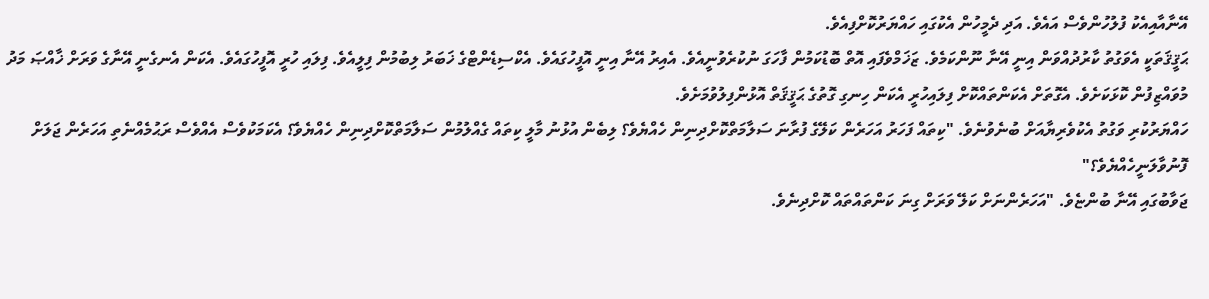އޭނާއާއިއެކު ފުލުހުންވެސް އައެވެ. އަދި ދެމީހުން އެކުގައި ހައްޔަރުކޮށްފިއެވެ.
ޙަޤީޤަތަކީ އެވަގުތު ކާރުދުއްވަން އިނީ އޭނާ ނޫންކަމެވެ. ޒަޚަމްވެފައި އޮތް ބޮޑުކަމުން ފާހަގަ ނުކުރެވުނީއެވެ. އެއިރު އޭނާ އިނީ އޮފީހުގައެވެ. އެކްސިޑެންޓްގެ ޚަބަރު ލިބުމުން ފިލީއެވެ. ފިލައި ހުރީ އޮފީހުގައެވެ. އެކަން އެނގެނީ އޭނާގެ ވަރަށް ޚާއްޞަ މަދު މުވައްޒިފުން ކޮޅަކަށެވެ. އެގޮތަށް އެކަންތައްކޮށް ފިލައިހުރީ އެކަން ހިނގި ގޮތުގެ ޙަޤީޤަތް އޮޅުންފިލުވުމަށެވެ.
ހައްޔަރުކުރި ވަގުތު އެކުވެރިޔާއަށް ބުނެވުނެވެ. "ކިތައް ފަހަރު އަހަރެން ކަލޭގެ ފުރާނަ ސަލާމަތްކޮށްދިނިން ހެއްޔެވެ؟ ލިބެން އުޅުނު މާލީ ކިތައް ގެއްލުމުން ސަލާމަތްކޮށްދިނިން ހެއްޔެވެ؟ އެކަމަކުވެސް އެއްވެސް ރަޙުމެއްނެތި އަހަރެން ޖަލަށް ފޮނުވާލަނީހެއްޔެވެ؟"
ޖަވާބުގައި އޭނާ ބުންޏެވެ. "އަހަރެންނަށް ކަލޭ ވަރަށް ގިނަ ކަންތައްތައް ކޮށްދިނެވެ.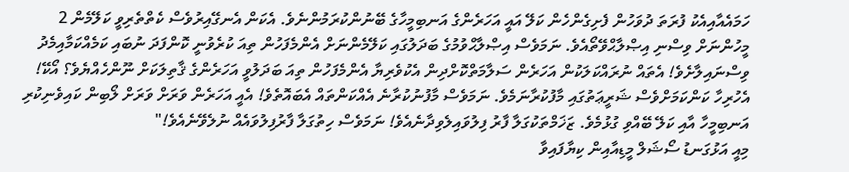ހަމައެއާއިއެކު ފުރަތަ ދުވަހުން ފެށިގެންހެން ކަލޭ އައީ އަހަރެންގެ އަނބިމީހާގެ ބޭނުންކުރަމުންނެވެ. އެކަން އެނގޭއިރުވެސް ކެތްތެރިވީ ކަލޭމެން 2 މީހުންނަށް ވިސްނި އިޞްލާޙްވޭތޯއެވެ. ނަމަވެސް އިޞްލާޙްވުމުގެ ބަދަލުގައި ކަލޭމެންނަށް އެންމެފަހުން ތިއަ ކުރެވުނީ ކޮންފަދަ ނުބައި ކަމެއްކަމާއިމެދު ވިސްނައިލާށެވެ! އެތައް ނުރައްކަލަކުން އަހަރެން ސަލާމަތްކޮށްދިން އެކުވެރިޔާ އެންމެފަހުން ތިއަ ބަދަލުވީ އަހަރެންގެ ޤާތިލަކަށް ނޫންހެއްޔެވެ؟ އޯކޭ! އެހުރިހާ ކަންކަމަށްވެސް ޝަރީޢަތުގައި މާފުކުރާނަމެވެ. ނަމަވެސް މާފުނުކުރާނެ އެއްކަންތައް އެބައޮތެވެ! އެއީ އަހަރެން ވަރަށް ވަރަށް ލޯބިން ކައިވެނިކުރި އަނބިމީހާ އާއި ކަލޭ ބޭއްވި ގުޅުމެވެ. ޒަޚަމްތަކުގަލާ ފާރު ފިލުވައިލެވިދާނެއެވެ! ނަމަވެސް ހިތުގަލާ ފާރުފިލުވައެއް ނުލެވޭނެއެވެ!"
މިއީ އަޅުގަނޑު ސޯޝަލް މީޑިއާއިން ކިޔާފައިވާ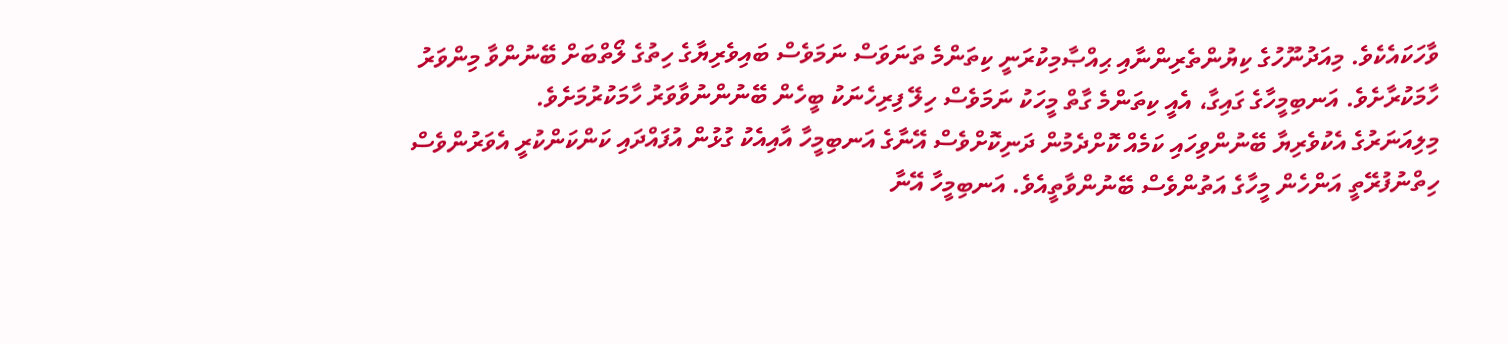ވާހަކައެކެވެ. މިއަދުނޫހުގެ ކިޔުންތެރިންނާއި ޙިއްޞާމިކުރަނީ ކިތަންމެ ތަނަވަސް ނަމަވެސް ބައިވެރިޔާގެ ހިތުގެ ލޯތްބަށް ބޭނުންވާ މިންވަރު ހާމަކުރާށެވެ. އަނބިމީހާގެ ގައިގާ، އެއީ ކިތަންމެ ގާތް މީހަކު ނަމަވެސް ހިލޭ ފިރިހެނަކު ބީހެން ބޭނުންނުވާވަރު ހާމަކުރުމަށެވެ.
މިލިއަނަރުގެ އެކުވެރިޔާ ބޭނުންވިހައި ކަމެއް ކޮށްދެމުން ދަނިކޮށްވެސް އޭނާގެ އަނބިމީހާ އާއިއެކު ގުޅުން އުފައްދައި ކަންކަންކުރީ އެވަރުންވެސް ހިތްނުފުރޭތީ އަންހެން މީހާގެ އަތުންވެސް ބޭނުންވާތީއެވެ. އަނބިމީހާ އޭނާ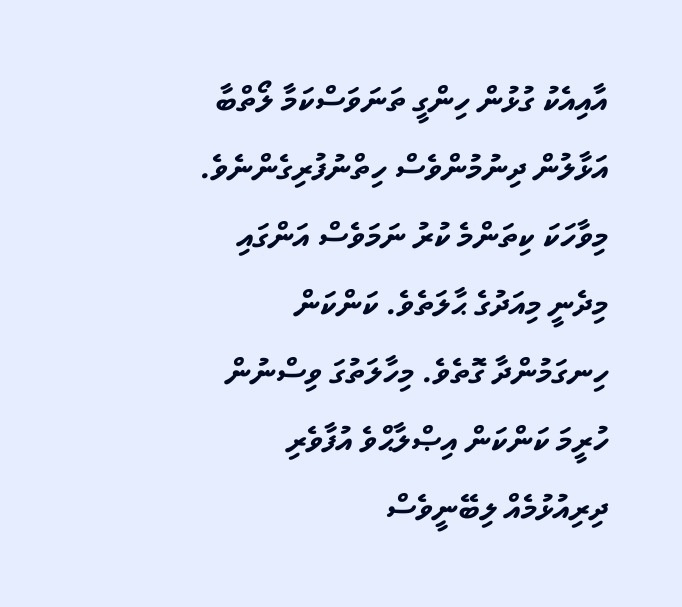އާއިއެކު ގުޅުން ހިންގީ ތަނަވަސްކަމާ ލޯތްބާ އަޅާލުން ދިނުމުންވެސް ހިތްނުފުރިގެންނެވެ.
މިވާހަކަ ކިތަންމެ ކުރު ނަމަވެސް އަންގައި މިދެނީ މިއަދުގެ ޙާލަތެވެ. ކަންކަން ހިނގަމުންދާ ގޮތެވެ. މިހާލަތުގަ ވިސްނުން ހުރީމަ ކަންކަން އިޞްލާޙްވެ އުފާވެރި ދިރިއުޅުމެއް ލިބޭނީވެސް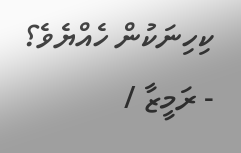ކިހިނަކުން ހެއްޔެވެ؟
- ރަމީޒާ /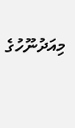މިއަދުނޫހުގެ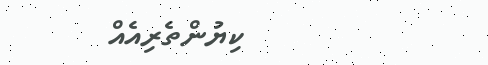ކިޔުންތެރިއެއް